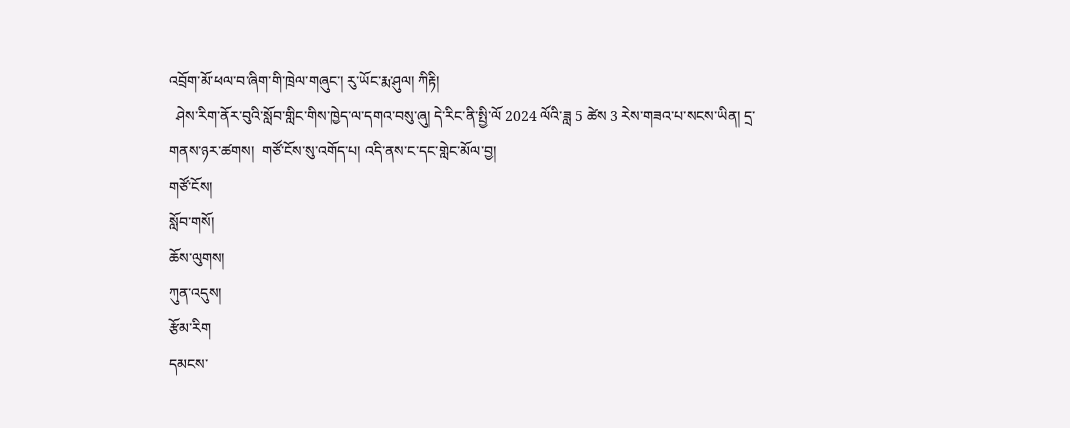འབྲོག་མོ་ཕལ་བ་ཞིག་གི་ཁྲེལ་གཞུང་། རུ་ཡོང་རྨ་ཤུལ། ཀིརྟི།
  ཤེས་རིག་ནོར་བུའི་སློབ་གླིང་གིས་ཁྱེད་ལ་དགའ་བསུ་ཞུ། དེ་རིང་ནི་སྤྱི་ལོ 2024 ལོའི་ཟླ 5 ཚེས 3 རེས་གཟའ་པ་སངས་ཡིན། དྲ་གནས་ཉར་ཚགས།  གཙོ་ངོས་སུ་འགོད་པ། འདི་ནས་ང་དང་གླེང་མོལ་བྱ།
གཙོ་ངོས།
སློབ་གསོ།
ཆོས་ལུགས།
ཀུན་འདུས།
རྩོམ་རིག
དམངས་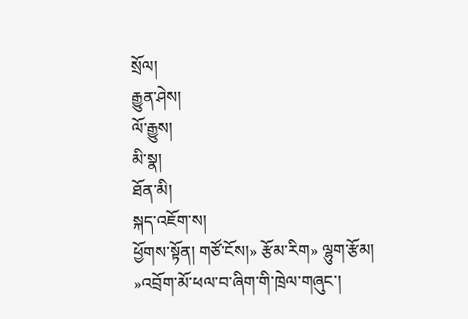སྲོལ།
རྒྱུན་ཤེས།
ལོ་རྒྱུས།
མི་སྣ།
ཐོན་མི།
སྐད་འཇོག་ས།
ཕྱོགས་སྟོན། གཙོ་ངོས།» རྩོམ་རིག» ལྷུག་རྩོམ། »འབྲོག་མོ་ཕལ་བ་ཞིག་གི་ཁྲེལ་གཞུང་།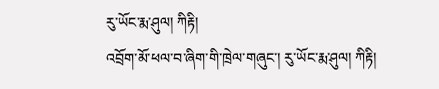རུ་ཡོང་རྨ་ཤུལ། ཀིརྟི།
འབྲོག་མོ་ཕལ་བ་ཞིག་གི་ཁྲེལ་གཞུང་། རུ་ཡོང་རྨ་ཤུལ། ཀིརྟི།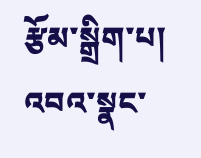རྩོམ་སྒྲིག་པ།  འབའ་སྣང་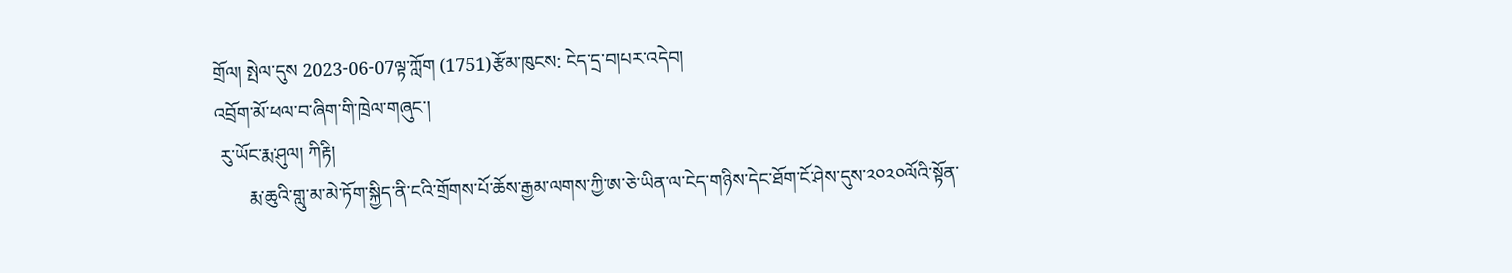གྲོལ། སྤེལ་དུས 2023-06-07ལྟ་ཀློག (1751)རྩོམ་ཁུངས: ངེད་དྲ་བ།པར་འདེབ།
འབྲོག་མོ་ཕལ་བ་ཞིག་གི་ཁྲེལ་གཞུང་།
 རུ་ཡོང་རྨ་ཤུལ། ཀིརྟི།
       རྨ་ཆུའི་གླུ་མ་མེ་ཏོག་སྐྱིད་ནི་ངའི་གྲོགས་པོ་ཆོས་རྒྱམ་ལགས་ཀྱི་ཨ་ཅེ་ཡིན་ལ་ངེད་གཉིས་དེང་ཐོག་ངོ་ཤེས་དུས་༢༠༢༠ལོའི་སྟོན་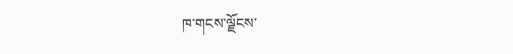ཁ་གངས་ལྗོངས་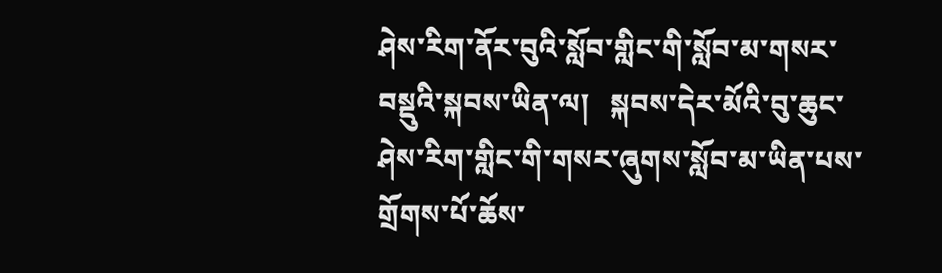ཤེས་རིག་ནོར་བུའི་སློབ་གླིང་གི་སློབ་མ་གསར་བསྡུའི་སྐབས་ཡིན་ལ།   སྐབས་དེར་མོའི་བུ་ཆུང་ཤེས་རིག་གླིང་གི་གསར་ཞུགས་སློབ་མ་ཡིན་པས་གྲོགས་པོ་ཆོས་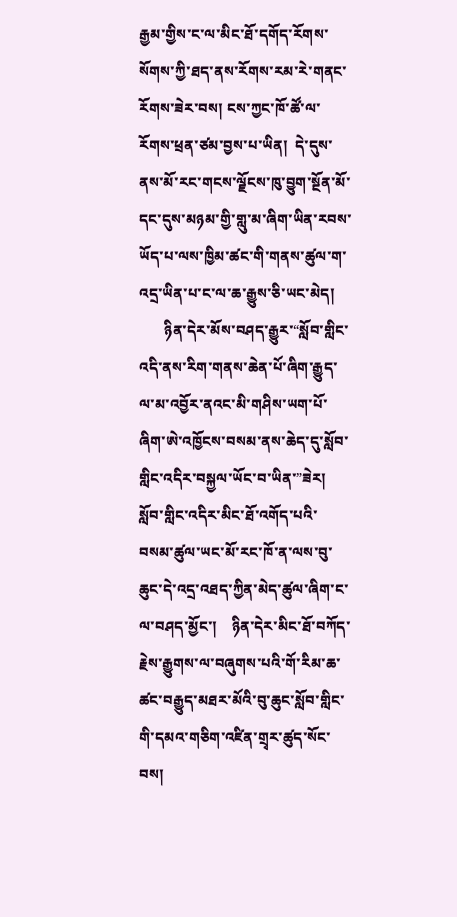རྒྱམ་གྱིས་ང་ལ་མིང་ཐོ་དགོད་རོགས་སོགས་ཀྱི་ཐད་ནས་རོགས་རམ་རེ་གནང་རོགས་ཟེར་བས། ངས་ཀྱང་ཁོ་ཚོ་ལ་རོགས་ཕྲན་ཙམ་བྱས་པ་ཡིན།  དེ་དུས་ནས་མོ་རང་གངས་ལྗོངས་ཁུ་བྱུག་སྔོན་མོ་དང་དུས་མཉམ་གྱི་གླུ་མ་ཞིག་ཡིན་རབས་ཡོད་པ་ལས་ཁྱིམ་ཚང་གི་གནས་ཚུལ་ག་འདྲ་ཡིན་པ་ང་ལ་ཆ་རྒྱུས་ཅི་ཡང་མེད།
       ཉིན་དེར་མོས་བཤད་རྒྱུར་“སློབ་གླིང་འདི་ནས་རིག་གནས་ཆེན་པོ་ཞིག་རྒྱུད་ལ་མ་འབྱོར་ནའང་མི་གཤིས་ཡག་པོ་ཞིག་ཨེ་འཁྱོངས་བསམ་ནས་ཆེད་དུ་སློབ་གླིང་འདིར་བསྐྱལ་ཡོང་བ་ཡིན་”ཟེར།   སློབ་གླིང་འདིར་མིང་ཐོ་འགོད་པའི་བསམ་ཚུལ་ཡང་མོ་རང་ཁོ་ན་ལས་བུ་ཆུང་དེ་འདྲ་འཐད་ཀྱིན་མེད་ཚུལ་ཞིག་ང་ལ་བཤད་མྱོང་།    ཉིན་དེར་མིང་ཐོ་བཀོད་རྗེས་རྒྱུགས་ལ་བཞུགས་པའི་གོ་རིམ་ཆ་ཚང་བརྒྱུད་མཐར་མོའི་བུ་ཆུང་སློབ་གླིང་གི་དམའ་གཅིག་འཛིན་གྲྭར་ཚུད་སོང་བས།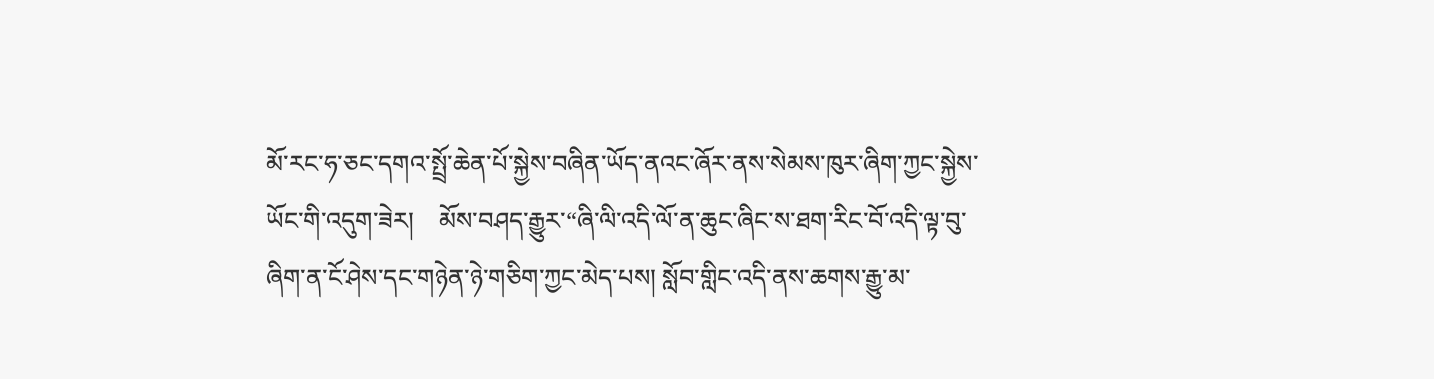མོ་རང་ཧ་ཅང་དགའ་སྤྲོ་ཆེན་པོ་སྐྱེས་བཞིན་ཡོད་ནའང་ཞོར་ནས་སེམས་ཁུར་ཞིག་ཀྱང་སྐྱེས་ཡོང་གི་འདུག་ཟེར།    མོས་བཤད་རྒྱུར་“ཞི་ལི་འདི་ལོ་ན་ཆུང་ཞིང་ས་ཐག་རིང་བོ་འདི་ལྟ་བུ་ཞིག་ན་ངོ་ཤེས་དང་གཉེན་ཉེ་གཅིག་ཀྱང་མེད་པས། སློབ་གླིང་འདི་ནས་ཆགས་རྒྱུ་མ་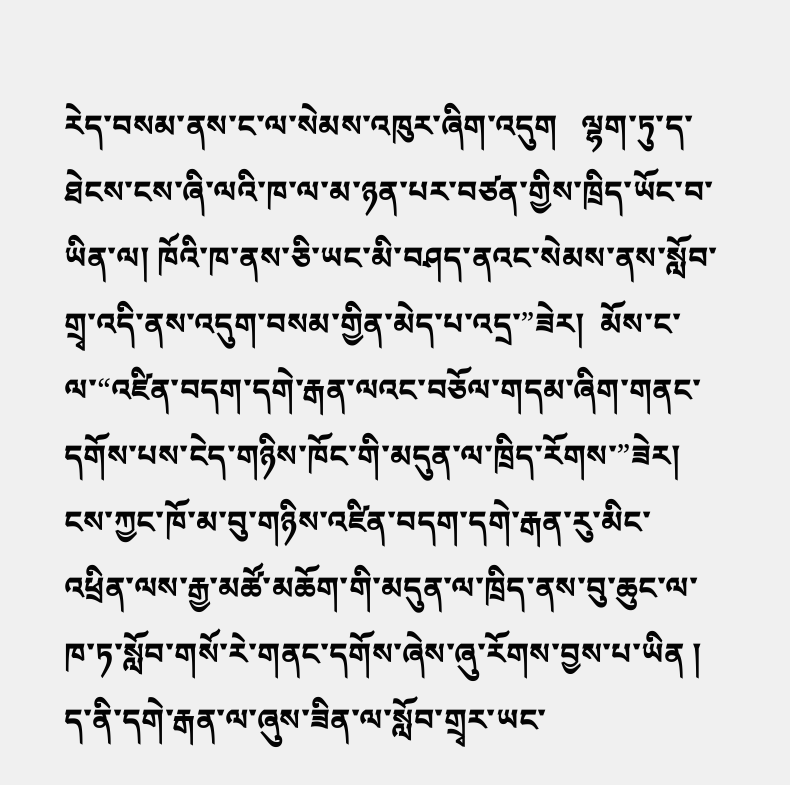རེད་བསམ་ནས་ང་ལ་སེམས་འཁུར་ཞིག་འདུག   ལྷག་ཏུ་ད་ཐེངས་ངས་ཞི་ལའི་ཁ་ལ་མ་ཉན་པར་བཙན་གྱིས་ཁྲིད་ཡོང་བ་ཡིན་ལ། ཁོའི་ཁ་ནས་ཅི་ཡང་མི་བཤད་ནའང་སེམས་ནས་སློབ་གྲྭ་འདི་ནས་འདུག་བསམ་གྱིན་མེད་པ་འདྲ་”ཟེར།  མོས་ང་ལ་“འཛིན་བདག་དགེ་རྒན་ལའང་བཅོལ་གདམ་ཞིག་གནང་དགོས་པས་ངེད་གཉིས་ཁོང་གི་མདུན་ལ་ཁྲིད་རོགས་”ཟེར།   ངས་ཀྱང་ཁོ་མ་བུ་གཉིས་འཛིན་བདག་དགེ་རྒན་རུ་མིང་འཕྲིན་ལས་རྒྱ་མཚོ་མཆོག་གི་མདུན་ལ་ཁྲིད་ནས་བུ་ཆུང་ལ་ཁ་ཏ་སློབ་གསོ་རེ་གནང་དགོས་ཞེས་ཞུ་རོགས་བྱས་པ་ཡིན ། ད་ནི་དགེ་རྒན་ལ་ཞུས་ཟིན་ལ་སློབ་གྲྭར་ཡང་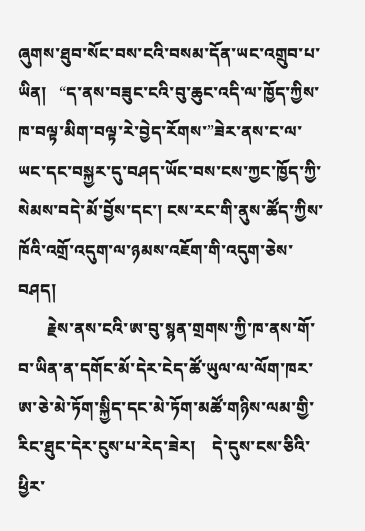ཞུགས་ཐུབ་སོང་བས་ངའི་བསམ་དོན་ཡང་འགྲུབ་པ་ཡིན།   “ད་ནས་བཟུང་ངའི་བུ་ཆུང་འདི་ལ་ཁྱོད་ཀྱིས་ཁ་བལྟ་མིག་བལྟ་རེ་བྱེད་རོགས་”ཟེར་ནས་ང་ལ་ཡང་དང་བསྐྱར་དུ་བཤད་ཡོང་བས་ངས་ཀྱང་ཁྱོད་ཀྱི་སེམས་བདེ་མོ་བྱོས་དང་། ངས་རང་གི་ནུས་ཚོད་ཀྱིས་ཁོའི་འགྲོ་འདུག་ལ་ཉམས་འཇོག་གི་འདུག་ཅེས་བཤད།
       རྗེས་ནས་ངའི་ཨ་བུ་སྙན་གྲགས་ཀྱི་ཁ་ནས་གོ་བ་ཡིན་ན་དགོང་མོ་དེར་ངེད་ཚོ་ཡུལ་ལ་ལོག་ཁར་ཨ་ཅེ་མེ་ཏོག་སྐྱིད་དང་མེ་ཏོག་མཚོ་གཉིས་ལམ་གྱི་རིང་ཐུང་དེར་ངུས་པ་རེད་ཟེར།    དེ་དུས་ངས་ཅིའི་ཕྱིར་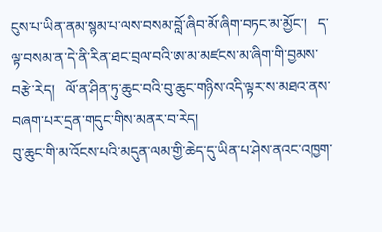ངུས་པ་ཡིན་ནམ་སྙམ་པ་ལས་བསམ་བློ་ཞིབ་མོ་ཞིག་བཏང་མ་མྱོང་།   ད་ལྟ་བསམ་ན་དེ་ནི་རིན་ཐང་བྲལ་བའི་ཨ་མ་མཛངས་མ་ཞིག་གི་བྱམས་བརྩེ་རེད།   ལོ་ན་ཤིན་ཏུ་ཆུང་བའི་བུ་ཆུང་གཉིས་འདི་ལྟར་ས་མཐའ་ནས་བཞག་པར་དྲན་གདུང་གིས་མནར་བ་རེད།
བུ་ཆུང་གི་མ་འོངས་པའི་མདུན་ལམ་གྱི་ཆེད་དུ་ཡིན་པ་ཤེས་ནའང་འཁྱག་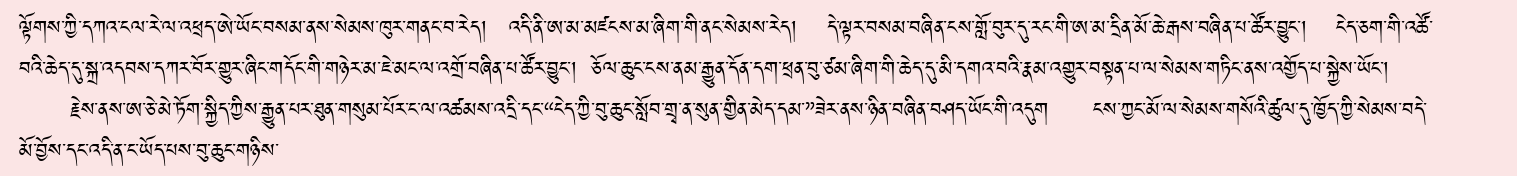ལྟོགས་ཀྱི་དཀའ་ངལ་རེ་ལ་འཕྲད་ཨེ་ཡོང་བསམ་ནས་སེམས་ཁུར་གནང་བ་རེད།   འདི་ནི་ཨ་མ་མཛངས་མ་ཞིག་གི་ནང་སེམས་རེད།    དེ་ལྟར་བསམ་བཞིན་ངས་གློ་བུར་དུ་རང་གི་ཨ་མ་དྲིན་མོ་ཆེ་རྒས་བཞིན་པ་ཚོར་བྱུང་།    ངེད་ཅག་གི་འཚོ་བའི་ཆེད་དུ་སྐྲ་འདབས་དཀར་བོར་གྱུར་ཞིང་གདོང་གི་གཉེར་མ་ཇེ་མང་ལ་འགྲོ་བཞིན་པ་ཚོར་བྱུང་།  ཅོལ་ཆུང་ངས་ནམ་རྒྱུན་དོན་དག་ཕྲན་བུ་ཙམ་ཞིག་གི་ཆེད་དུ་མི་དགའ་བའི་རྣམ་འགྱུར་བསྟན་པ་ལ་སེམས་གཏིང་ནས་འགྱོད་པ་སྐྱེས་ཡོང་།
       རྗེས་ནས་ཨ་ཅེ་མེ་ཏོག་སྐྱིད་ཀྱིས་རྒྱུན་པར་ཐུན་གསུམ་པོར་ང་ལ་འཚམས་འདྲི་དང་“ངེད་ཀྱི་བུ་ཆུང་སློབ་གྲྭ་ན་སུན་གྱིན་མེད་དམ་”ཟེར་ནས་ཉིན་བཞིན་བཤད་ཡོང་གི་འདུག      ངས་ཀྱང་མོ་ལ་སེམས་གསོའི་ཚུལ་དུ་ཁྱོད་ཀྱི་སེམས་བདེ་མོ་བྱོས་དང་འདི་ན་ང་ཡོད་པས་བུ་ཆུང་གཉིས་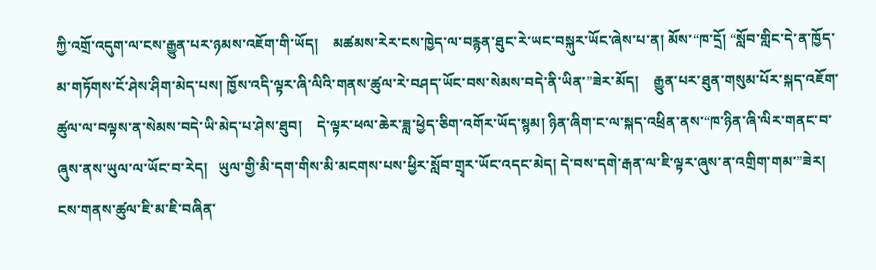ཀྱི་འགྲོ་འདུག་ལ་ངས་རྒྱུན་པར་ཉམས་འཇོག་གི་ཡོད།    མཚམས་རེར་ངས་ཁྱེད་ལ་བརྙན་ཐུང་རེ་ཡང་བསྐུར་ཡོང་ཞེས་པ་ན། མོས་“ཁ་དྲོ། “སློབ་གླིང་དེ་ན་ཁྱོད་མ་གཏོགས་ངོ་ཤེས་ཤིག་མེད་པས། ཁྱོས་འདི་ལྟར་ཞི་ལིའི་གནས་ཚུལ་རེ་བཤད་ཡོང་བས་སེམས་བདེ་ནི་ཡིན་”ཟེར་མོད།    རྒྱུན་པར་ཐུན་གསུམ་པོར་སྐད་འཇོག་ཚུལ་ལ་བལྟས་ན་སེམས་བདེ་ཡི་མེད་པ་ཤེས་ཐུབ།    དེ་ལྟར་ཕལ་ཆེར་ཟླ་ཕྱེད་ཅིག་འགོར་ཡོད་སྙམ། ཉིན་ཞིག་ང་ལ་སྐད་འཕྲིན་ནས་“ཁ་ཉིན་ཞི་ལིར་གནང་བ་ཞུས་ནས་ཡུལ་ལ་ཡོང་བ་རེད།   ཡུལ་གྱི་མི་དག་གིས་མི་མངགས་པས་ཕྱིར་སློབ་གྲྭར་ཡོང་འདང་མེད། དེ་བས་དགེ་རྒན་ལ་ཇི་ལྟར་ཞུས་ན་འགྲིག་གམ་”ཟེར།  ངས་གནས་ཚུལ་ཇི་མ་ཇི་བཞིན་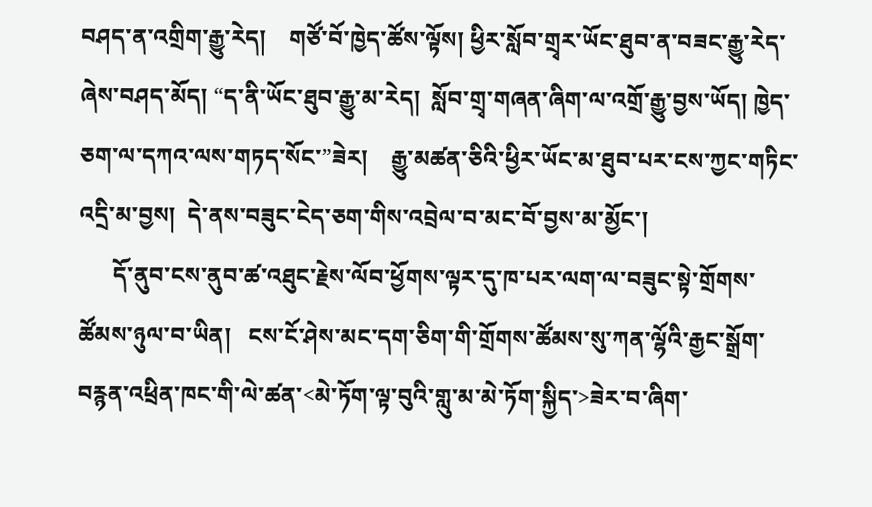བཤད་ན་འགྲིག་རྒྱུ་རེད།    གཙོ་བོ་ཁྱེད་ཚོས་ལྟོས། ཕྱིར་སློབ་གྲྭར་ཡོང་ཐུབ་ན་བཟང་རྒྱུ་རེད་ཞེས་བཤད་མོད། “ད་ནི་ཡོང་ཐུབ་རྒྱུ་མ་རེད།  སློབ་གྲྭ་གཞན་ཞིག་ལ་འགྲོ་རྒྱུ་བྱས་ཡོད། ཁྱེད་ཅག་ལ་དཀའ་ལས་གཏད་སོང་”ཟེར།    རྒྱུ་མཚན་ཅིའི་ཕྱིར་ཡོང་མ་ཐུབ་པར་ངས་ཀྱང་གཏིང་འདྲི་མ་བྱས།  དེ་ནས་བཟུང་ངེད་ཅག་གིས་འབྲེལ་བ་མང་བོ་བྱས་མ་མྱོང་།
      དོ་ནུབ་ངས་ནུབ་ཚ་འཐུང་རྗེས་ལོབ་ཕྱོགས་ལྟར་དུ་ཁ་པར་ལག་ལ་བཟུང་སྟེ་གྲོགས་ཚོམས་ཉུལ་བ་ཡིན།   ངས་ངོ་ཤེས་མང་དག་ཅིག་གི་གྲོགས་ཚོམས་སུ་ཀན་ལྷོའི་རྒྱང་སྒྲོག་བརྙན་འཕྲིན་ཁང་གི་ལེ་ཚན་<མེ་ཏོག་ལྟ་བུའི་གླུ་མ་མེ་ཏོག་སྐྱིད་>ཟེར་བ་ཞིག་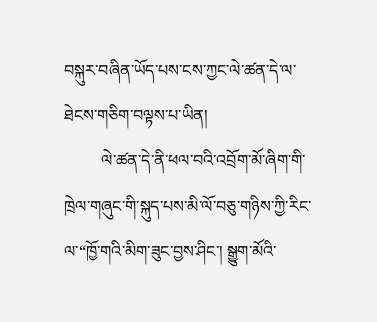བསྐུར་བཞིན་ཡོད་པས་ངས་ཀྱང་ལེ་ཚན་དེ་ལ་ཐེངས་གཅིག་བལྟས་པ་ཡིན།
         ལེ་ཚན་དེ་ནི་ཕལ་བའི་འབྲོག་མོ་ཞིག་གི་ཁྲེལ་གཞུང་གི་སྐུད་པས་མི་ལོ་བཅུ་གཉིས་ཀྱི་རིང་ལ་“ཁྱོ་གའི་མིག་ཟུང་བྱས་ཤིང་། སྒྱུག་མོའི་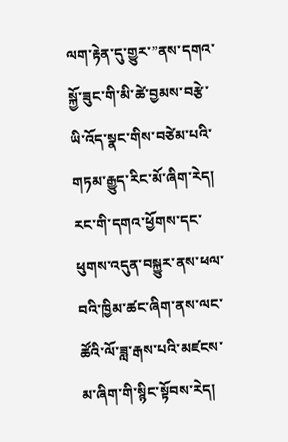ལག་རྟེན་དུ་གྱུར་”ནས་དགའ་སྐྱོ་ཟུང་གི་མི་ཚེ་བྱམས་བརྩེ་ཡི་འོད་སྣང་གིས་བཙེམ་པའི་གཏམ་རྒྱུད་རིང་མོ་ཞིག་རེད།   རང་གི་དགའ་ཕྱོགས་དང་ཕུགས་འདུན་བསྐྱུར་ནས་ཕལ་བའི་ཁྱིམ་ཚང་ཞིག་ནས་ལང་ཚོའི་ལོ་ཟླ་རྒས་པའི་མཛངས་མ་ཞིག་གི་སྙིང་སྟོབས་རེད།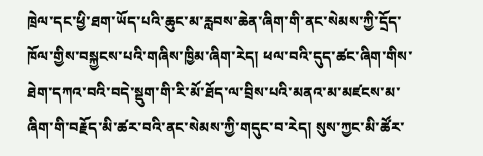ཁྲེལ་དང་ཕྱི་ཐག་ཡོད་པའི་ཆུང་མ་རླབས་ཆེན་ཞིག་གི་ནང་སེམས་ཀྱི་དྲོད་ཁོལ་གྱིས་བསྐྱངས་པའི་གཞིས་ཁྱིམ་ཞིག་རེད། ཕལ་བའི་དུད་ཚང་ཞིག་གིས་ཐེག་དཀའ་བའི་བདེ་སྡུག་གི་རི་མོ་ཐོད་ལ་བྲིས་པའི་མནའ་མ་མཛངས་མ་ཞིག་གི་བརྗོད་མི་ཚར་བའི་ནང་སེམས་ཀྱི་གདུང་བ་རེད། སུས་ཀྱང་མི་ཚོར་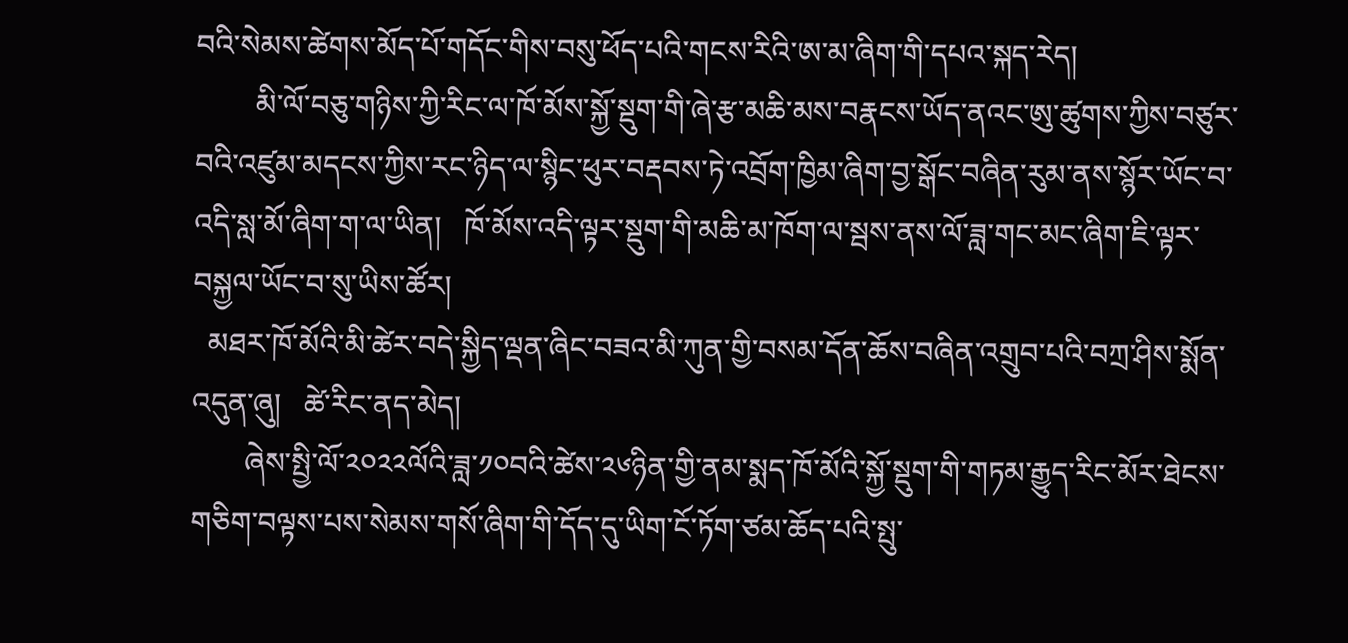བའི་སེམས་ཚེགས་མོད་པོ་གདོང་གིས་བསུ་ཕོད་པའི་གངས་རིའི་ཨ་མ་ཞིག་གི་དཔའ་སྐད་རེད།
        མི་ལོ་བཅུ་གཉིས་ཀྱི་རིང་ལ་ཁོ་མོས་སྐྱོ་སྡུག་གི་ཞེ་རྩ་མཆི་མས་བརྣངས་ཡོད་ནའང་ཨུ་ཚུགས་ཀྱིས་བཙུར་བའི་འཛུམ་མདངས་ཀྱིས་རང་ཉིད་ལ་སྙིང་ཕུར་བརྡབས་ཏེ་འབྲོག་ཁྱིམ་ཞིག་བྱ་སྒོང་བཞིན་རུམ་ནས་སྙོར་ཡོང་བ་འདི་སླ་མོ་ཞིག་ག་ལ་ཡིན།   ཁོ་མོས་འདི་ལྟར་སྡུག་གི་མཆི་མ་ཁོག་ལ་སྦས་ནས་ལོ་ཟླ་གང་མང་ཞིག་ཇི་ལྟར་བསྐྱལ་ཡོང་བ་སུ་ཡིས་ཚོར།
  མཐར་ཁོ་མོའི་མི་ཚེར་བདེ་སྐྱིད་ལྡན་ཞིང་བཟའ་མི་ཀུན་གྱི་བསམ་དོན་ཆོས་བཞིན་འགྲུབ་པའི་བཀྲ་ཤིས་སྨོན་འདུན་ཞུ།   ཚེ་རིང་ནད་མེད།
       ཞེས་སྤྱི་ལོ་༢༠༢༢ལོའི་ཟླ་༡༠བའི་ཚེས་༢༦ཉིན་གྱི་ནམ་སྨད་ཁོ་མོའི་སྐྱོ་སྡུག་གི་གཏམ་རྒྱུད་རིང་མོར་ཐེངས་གཅིག་བལྟས་པས་སེམས་གསོ་ཞིག་གི་དོད་དུ་ཡིག་ངོ་ཏོག་ཙམ་ཆོད་པའི་སྤུ་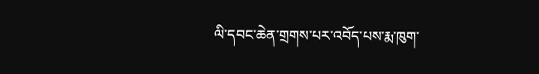ལི་དབང་ཆེན་གྲགས་པར་འབོད་པས་རྨ་ཁུག་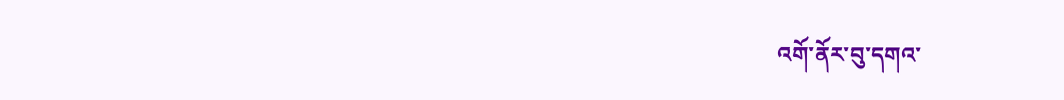འགོ་ནོར་བུ་དགའ་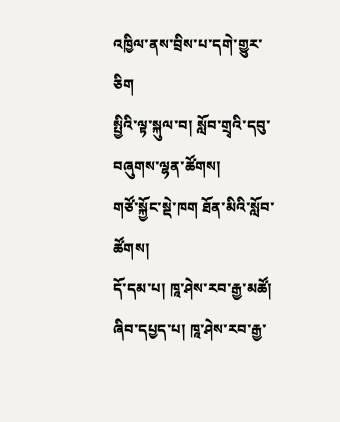འཁྱིལ་ནས་བྲིས་པ་དགེ་གྱུར་ཅིག
སྤྱིའི་ལྟ་སྐུལ་བ། སློབ་གྲྭའི་དབུ་བཞུགས་ལྷན་ཚོགས།
གཙོ་སྐྱོང་སྡེ་ཁག ཐོན་མིའི་སློབ་ཚོགས།
དོ་དམ་པ། ཁཱ་ཤེས་རབ་རྒྱ་མཚོ།
ཞིབ་དཔྱད་པ། ཁཱ་ཤེས་རབ་རྒྱ་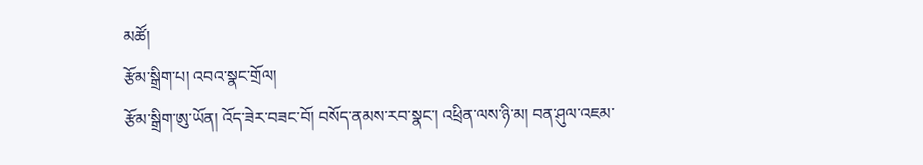མཚོ།
རྩོམ་སྒྲིག་པ། འབའ་སྣང་གྲོལ།
རྩོམ་སྒྲིག་ཨུ་ཡོན། འོད་ཟེར་བཟང་བོ། བསོད་ནམས་རབ་སྣང་། འཕྲིན་ལས་ཉི་མ། བན་ཤུལ་འཇམ་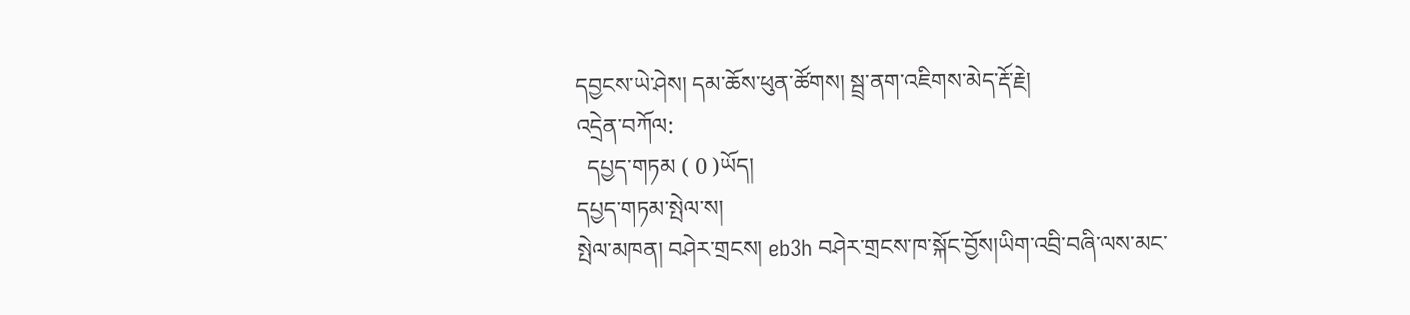དབྱངས་ཡེ་ཤེས། དམ་ཆོས་ཕུན་ཚོགས། སྦྲ་ནག་འཇིགས་མེད་རྡོ་རྗེ།
འདྲེན་བཀོལ:
  དཔྱད་གཏམ ( 0 )ཡོད།
དཔྱད་གཏམ་སྤེལ་ས།
སྤེལ་མཁན། བཤེར་གྲངས། eb3h བཤེར་གྲངས་ཁ་སྐོང་བྱོས།ཡིག་འབྲི་བཞི་ལས་མང་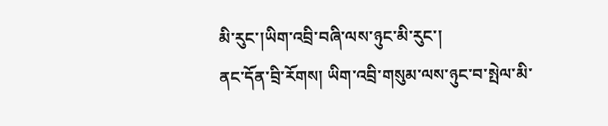མི་རུང་།ཡིག་འབྲི་བཞི་ལས་ཉུང་མི་རུང་།
ནང་དོན་བྲི་རོགས། ཡིག་འབྲི་གསུམ་ལས་ཉུང་བ་སྤེལ་མི་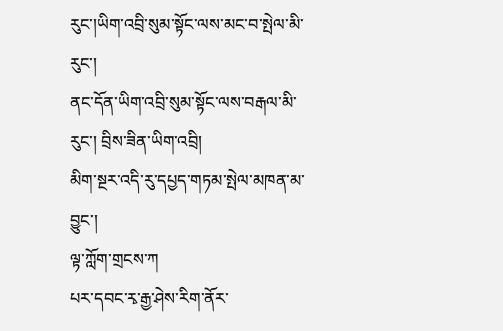རུང་།ཡིག་འབྲི་སུམ་སྟོང་ལས་མང་བ་སྤེལ་མི་རུང་།
ནང་དོན་ཡིག་འབྲི་སུམ་སྟོང་ལས་བརྒལ་མི་རུང་། བྲིས་ཟིན་ཡིག་འབྲི།
མིག་སྔར་འདི་རུ་དཔྱད་གཏམ་སྤེལ་མཁན་མ་བྱུང་།
ལྟ་ཀློག་གྲངས་ཀ
པར་དབང་རྭ་རྒྱ་ཤེས་རིག་ནོར་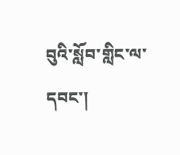བུའི་སློབ་གླིང་ལ་དབང་།